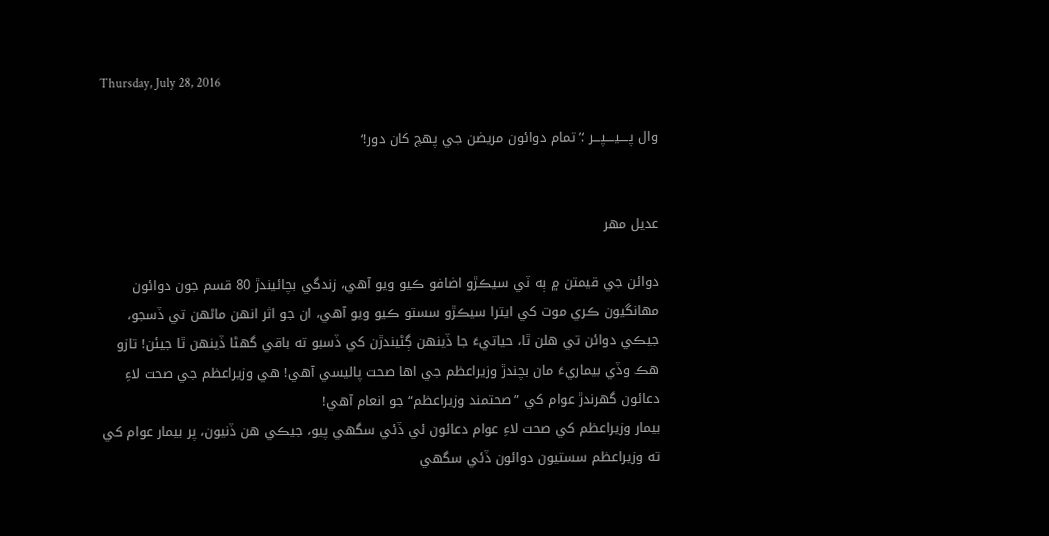Thursday, July 28, 2016

وال پــــيــــپـــر ؛’تمام دوائون مريضن جي پهچ کان دور!‘


عديل مهر

دوائن جي قيمتن ۾ ٻه ٽي سيڪڙو اضافو ڪيو ويو آهي، زندگي بچائيندڙ 80 قسم جون دوائون مهانگيون ڪري موت کي ايترا سيڪڙو سستو ڪيو ويو آهي، ان جو اثر انهن ماڻهن تي ڏسجو، جيڪي دوائن تي هلن ٿا، حياتيءَ جا ڏينهن ڳڻيندڙن کي ڏسبو ته باقي گهڻا ڏينهن ٿا جيئن! تازو هڪ وڏي بيماريءَ مان بچندڙ وزيراعظم جي اها صحت پاليسي آهي! هي وزيراعظم جي صحت لاءِ دعائون گهرندڙ عوام کي ”صحتمند وزيراعظم“ جو انعام آهي!
بيمار وزيراعظم کي صحت لاءِ عوام دعائون ئي ڏئي سگهي پيو، جيڪي هن ڏنيون، پر بيمار عوام کي ته وزيراعظم سستيون دوائون ڏئي سگهي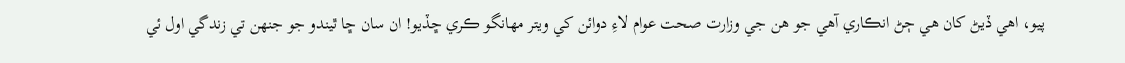پيو، اهي ڏيڻ کان هي ڄڻ انڪاري آهي جو هن جي وزارت صحت عوام لاءِ دوائن کي ويتر مهانگو ڪري ڇڏيو! ان سان ڇا ٿيندو جو جنهن تي زندگي اول ئي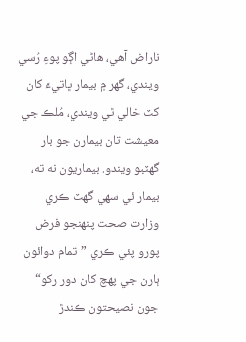ناراض آهي، هاڻي اڳو پوءِ رُسي ويندي، گهر ۾ بيمار ڀاتيءَ کان کٽ خالي ٿي ويندي، مُلڪ جي معيشت تان بيمارن جو بار گهٽبو ويندو. بيماريون نه ته، بيمار ئي سهي گهٽ ڪري وزارت صحت پنهنجو فرض پورو پئي ڪري ”تمام دوائون ٻارن جي پهچ کان دور رکو“ جون نصيحتون ڪندڙ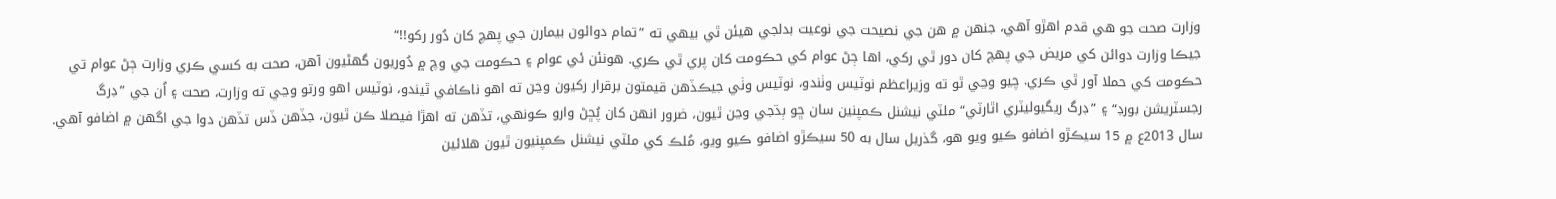وزارت صحت جو هي قدم اهڙو آهي، جنهن ۾ هن جي نصيحت جي نوعيت بدلجي هيئن ٿي بيهي ته ”تمام دوائون بيمارن جي پهچ کان دُور رکو!!“
جيڪا وزارت دوائن کي مريض جي پهچ کان دور ٿي رکي، اها ڄڻ عوام کي حڪومت کان پري ٿي ڪري. هونئن ئي عوام ۽ حڪومت جي وچ ۾ دُوريون گهڻيون آهن، صحت به کسي ڪري وزارت ڄڻ عوام تي حڪومت کي حملا آور ٿي ڪري. چيو وڃي ٿو ته وزيراعظم نوٽيس وٺندو، نوٽيس وٺي جيڪڏهن قيمتون برقرار رکيون وڃن ته اهو ناڪافي ٿيندو، نوٽيس اهو ورتو وڃي ته وزارت، صحت ۽ اُن جي ”ڊرگ رجسٽريشن بورڊ“ ۽ ”ڊرگ ريگيوليٽري اٿارٽي“ ملٽي نيشنل ڪمپنين سان ڇو ٻڌجي وڃن ٿيون، ضرور انهن کان پُڇڻ وارو ڪونهي، تڏهن ته اهڙا فيصلا ڪن ٿيون، جڏهن ڏس تڏهن دوا جي اگهن ۾ اضافو آهي. سال 2013ع ۾ 15 سيڪڙو اضافو ڪيو ويو هو، گذريل سال به 50 سيڪڙو اضافو ڪيو ويو، مُلڪ کي ملٽي نيشنل ڪمپنيون ٿيون هلائين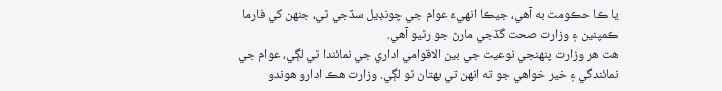يا ڪا حڪومت به آهي، جيڪا انهيءَ عوام جي چونڊيل سڏجي ٿي، جنهن کي فارما ڪمپنين ۽ وزارت صحت گڏجي مارڻ جو رٿيو آهي.
هت هر وزارت پنهنجي نوعيت جي بين الاقوامي اداري جي نمائندا ٿي لڳي، عوام جي نمائندگي ۽ خير خواهي جو ته انهن تي بهتان ٿو لڳي. وزارت هڪ ادارو هوندو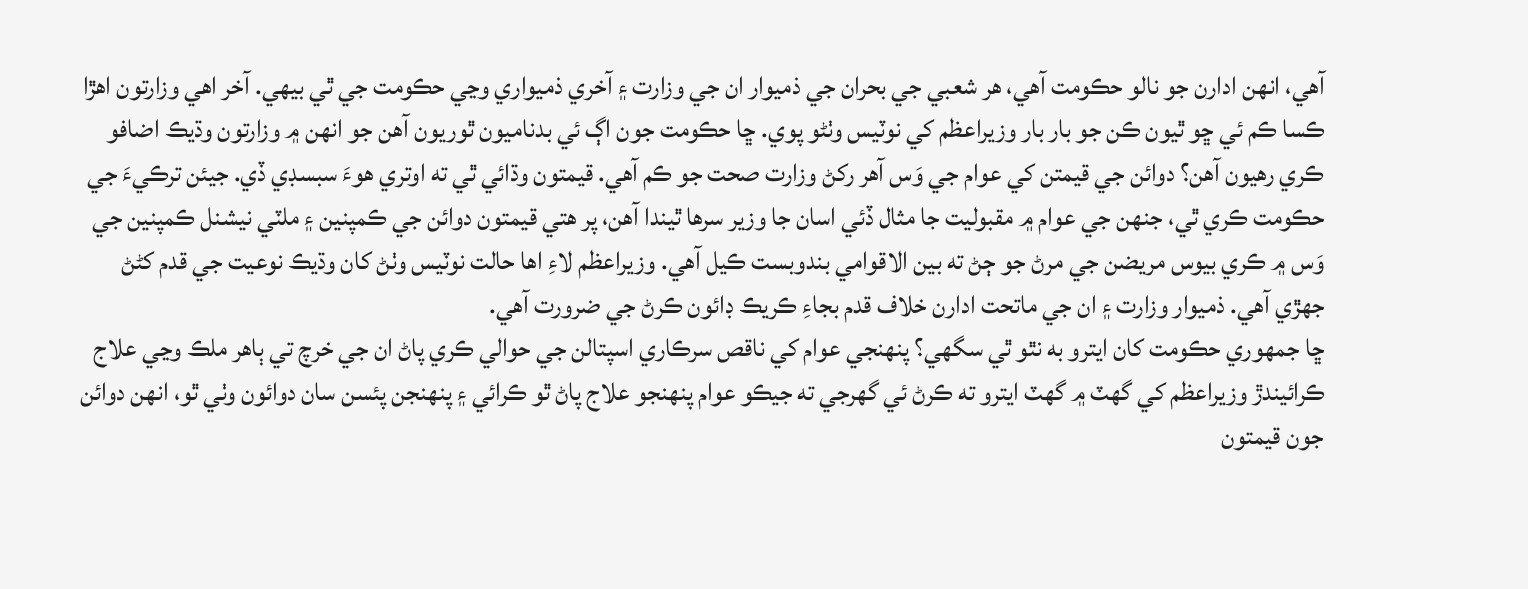آهي، انهن ادارن جو نالو حڪومت آهي، هر شعبي جي بحران جي ذميوار ان جي وزارت ۽ آخري ذميواري وڃي حڪومت جي ٿي بيهي. آخر اهي وزارتون اهڙا ڪسا ڪم ئي ڇو ٿيون ڪن جو بار بار وزيراعظم کي نوٽيس وٺڻو پوي. ڇا حڪومت جون اڳ ئي بدناميون ٿوريون آهن جو انهن ۾ وزارتون وڌيڪ اضافو ڪري رهيون آهن؟ دوائن جي قيمتن کي عوام جي وَس آهر رکڻ وزارت صحت جو ڪم آهي. قيمتون وڌائي ٿي ته اوتري هوءَ سبسڊي ڏي. جيئن ترڪيءَ جي حڪومت ڪري ٿي، جنهن جي عوام ۾ مقبوليت جا مثال ڏئي اسان جا وزير سرها ٿيندا آهن، پر هتي قيمتون دوائن جي ڪمپنين ۽ ملٽي نيشنل ڪمپنين جي وَس ۾ ڪري بيوس مريضن جي مرڻ جو ڄڻ ته بين الاقوامي بندوبست ڪيل آهي. وزيراعظم لاءِ اها حالت نوٽيس وٺڻ کان وڌيڪ نوعيت جي قدم کڻڻ جهڙي آهي. ذميوار وزارت ۽ ان جي ماتحت ادارن خلاف قدم بجاءِ ڪريڪ ڊائون ڪرڻ جي ضرورت آهي.
ڇا جمهوري حڪومت کان ايترو به نٿو ٿي سگهي؟ پنهنجي عوام کي ناقص سرڪاري اسپتالن جي حوالي ڪري پاڻ ان جي خرچ تي ٻاهر ملڪ وڃي علاج ڪرائيندڙ وزيراعظم کي گهٽ ۾ گهٽ ايترو ته ڪرڻ ئي گهرجي ته جيڪو عوام پنهنجو علاج پاڻ ٿو ڪرائي ۽ پنهنجن پئسن سان دوائون وٺي ٿو، انهن دوائن جون قيمتون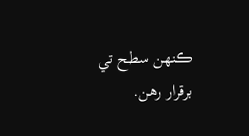ڪنهن سطح تي برقرار رهن.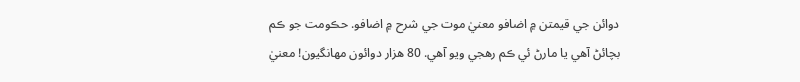دوائن جي قيمتن ۾ اضافو معنيٰ موت جي شرح ۾ اضافو. حڪومت جو ڪم بچائڻ آهي يا مارڻ ئي ڪم رهجي ويو آهي. 80 هزار دوائون مهانگيون! معنيٰ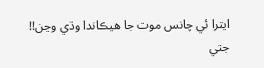ايترا ئي چانس موت جا هيڪاندا وڌي وڃن!! جتي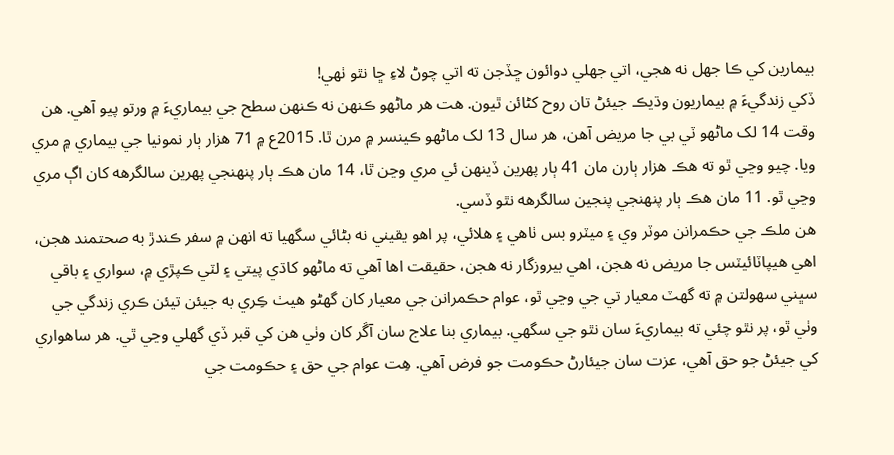بيمارين کي ڪا جهل نه هجي، اتي جهلي دوائون ڇڏجن ته اتي چوڻ لاءِ ڇا نٿو ٺهي!
ڏکي زندگيءَ ۾ بيماريون وڌيڪ جيئڻ تان روح کڻائن ٿيون. هت هر ماڻهو ڪنهن نه ڪنهن سطح جي بيماريءَ ۾ ورتو پيو آهي. هن وقت 14 لک ماڻهو ٽي بي جا مريض آهن، هر سال 13 لک ماڻهو ڪينسر ۾ مرن ٿا. 2015ع ۾ 71 هزار ٻار نمونيا جي بيماري ۾ مري ويا. چيو وڃي ٿو ته هڪ هزار ٻارن مان 41 ٻار پهرين ڏينهن ئي مري وڃن ٿا، 14 مان هڪ ٻار پنهنجي پهرين سالگرهه کان اڳ مري وڃي ٿو. 11 مان هڪ ٻار پنهنجي پنجين سالگرهه نٿو ڏسي.
هن ملڪ جي حڪمرانن موٽر وي ۽ ميٽرو بس ٺاهي ۽ هلائي، پر اهو يقيني نه بڻائي سگهيا ته انهن ۾ سفر ڪندڙ به صحتمند هجن، اهي هيپاٽائيٽس جا مريض نه هجن، اهي بيروزگار نه هجن، حقيقت اها آهي ته ماڻهو کاڌي پيتي ۽ لٽي ڪپڙي ۾، سواري ۽ باقي سڀني سهولتن ۾ ته گهٽ معيار تي جي وڃي ٿو، عوام حڪمرانن جي معيار کان گهڻو هيٺ ڪِري به جيئن تيئن ڪري زندگي جي وٺي ٿو، پر نٿو چئي ته بيماريءَ سان نٿو جي سگهي. بيماري بنا علاج سان آڱر کان وٺي هن کي قبر ڏي گهلي وڃي ٿي. هر ساهواري کي جيئڻ جو حق آهي، عزت سان جيئارڻ حڪومت جو فرض آهي. هِت عوام جي حق ۽ حڪومت جي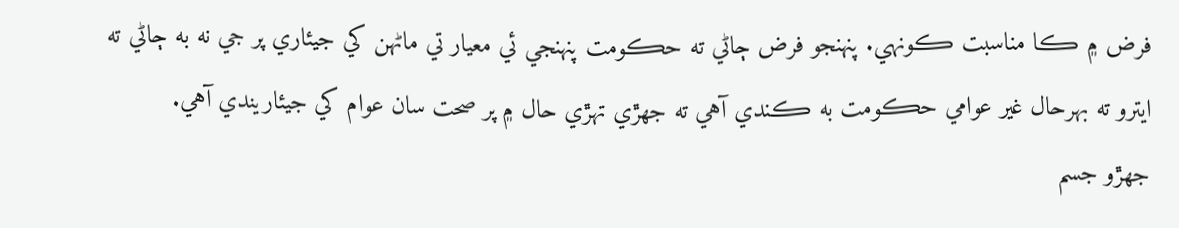فرض ۾ ڪا مناسبت ڪونهي. پنهنجو فرض ڄاڻي ته حڪومت پنهنجي ئي معيار تي ماڻهن کي جيئاري پر جي نه به ڄاڻي ته ايترو ته بهرحال غير عوامي حڪومت به ڪندي آهي ته جهڙي تهڙي حال ۾ پر صحت سان عوام کي جيئاريندي آهي.
جهڙو جسم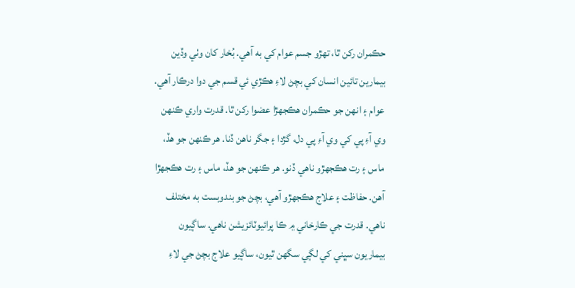حڪمران رکن ٿا، تهڙو جسم عوام کي به آهي. بُخار کان وٺي وڏين بيمارين تائين انسان کي بچڻ لاءِ هڪڙي ئي قسم جي دوا درڪار آهي. عوام ۽ انهن جو حڪمران هڪجهڙا عضوا رکن ٿا. قدرت واري ڪنهن وي آءِ پي کي وي آءِ پي دل، گڙدا ۽ جگر ناهن ڏنا. هر ڪنهن جو هڏ، ماس ۽ رت هڪجهڙو ناهي ڏنو. هر ڪنهن جو هڏ، ماس ۽ رت هڪجهڙا آهن. حفاظت ۽ علاج هڪجهڙو آهي، بچڻ جو بندوبست به مختلف ناهي. قدرت جي ڪارخاني ۾ ڪا پرائيوٽائزيشن ناهي. ساڳيون بيماريون سڀني کي لڳي سگهن ٿيون، ساڳيو علاج بچڻ جي لاءِ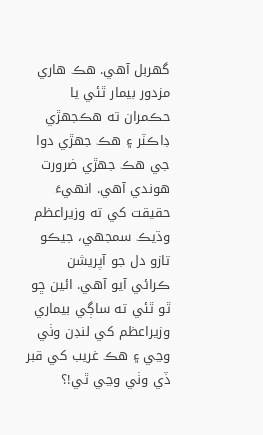گهربل آهي. هڪ هاري مزدور بيمار ٿئي يا حڪمران ته هڪجهڙي ڊاڪٽر ۽ هڪ جهڙي دوا جي هڪ جهڙي ضرورت هوندي آهي. انهيءَ حقيقت کي ته وزيراعظم وڌيڪ سمجهي، جيڪو تازو دل جو آپريشن ڪرائي آيو آهي. ائين ڇو ٿو ٿئي ته ساڳي بيماري وزيراعظم کي لنڊن وٺي وڃي ۽ هڪ غريب کي قبر ڏي وٺي وڃي ٿي!؟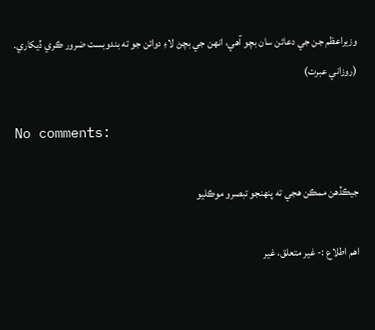وزيراعظم جن جي دعائن سان بچو آهي، انهن جي بچڻ لاءِ دوائن جو ته بندوبست ضرور ڪري ڏيکاري.
(روزاني عبرت)

No comments:

جيڪڏهن ممڪن هجي ته پنهنجو تبصرو موڪليو

اهم اطلاع :- غير متعلق، غير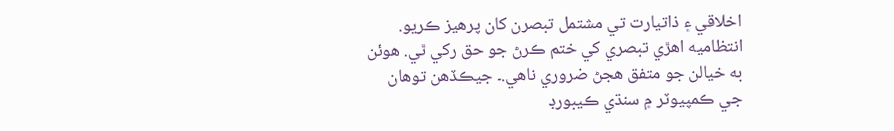اخلاقي ۽ ذاتيارت تي مشتمل تبصرن کان پرهيز ڪريو. انتظاميه اهڙي تبصري کي ختم ڪرڻ جو حق رکي ٿي. هوئن به خيالن جو متفق هجڻ ضروري ناهي.۔ جيڪڏهن توهان جي ڪمپيوٽر ۾ سنڌي ڪيبورڊ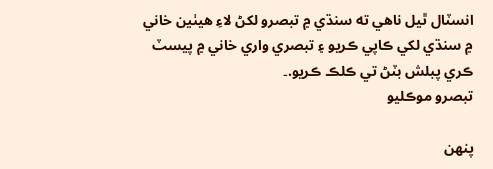انسٽال ٿيل ناهي ته سنڌي ۾ تبصرو لکڻ لاءِ هيٺين خاني ۾ سنڌي لکي ڪاپي ڪريو ۽ تبصري واري خاني ۾ پيسٽ ڪري پبلش بٽڻ تي ڪلڪ ڪريو.۔
تبصرو موڪليو

پنهن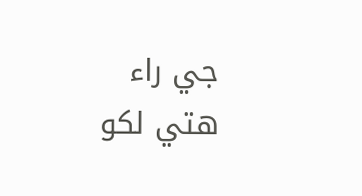جي راء هتي لکو